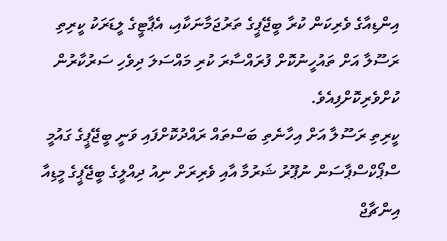އިންޑިއާގެ ވެރިކަން ކުރާ ބީޖޭޕީގެ ތަރުޖަމާނަކާއި، އެޕާޓީގެ ލީޑަރަކު ކީރިތި ރަސޫލާ އަށް ތައުހީނުކޮށް ފުރައްސާރަ ކުރި މައްސަލަ ދިވެހި ސަރުކާރުން ކުށްވެރިކޮށްފިއެވެ.
ކީރިތި ރަސޫލާ އަށް އިހާނެތި ބަސްތައް ރައްދުކޮށްފައި ވަނީ ބީޖޭޕީގެ ގައުމީ ސްޕޯކްސްޕާސަން ނުޕޫރު ޝަރުމާ އާއި ވެރިރަށް ނިއު ދިއްލީގެ ބީޖޭޕީގެ މީޑިއާ އިންޗާޖް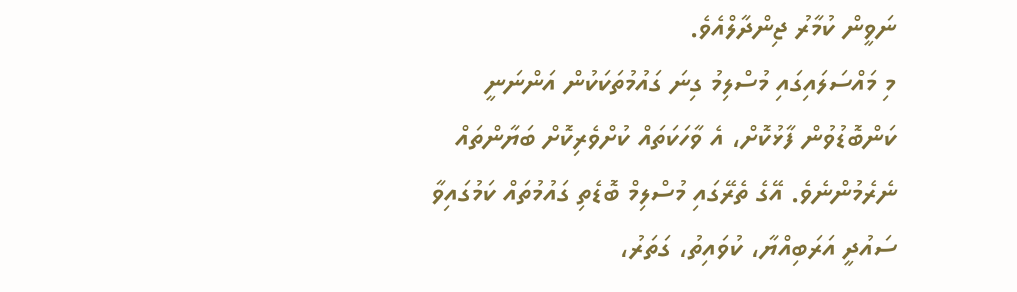ނަވީން ކުމާރު ޖިންދާލްއެވެ.
މި މައްސަލައިގައި މުސްލިމު ގިނަ ގައުމުތަކަކުން އަންނަނީ ކަންބޮޑުވުން ފާޅުކޮށް، އެ ވާހަކަތައް ކުށްވެރިކޮށް ބަޔާންތައް ނެރެމުންނެވެ. އޭގެ ތެރޭގައި މުސްލިމް ބޮޑެތި ގައުމުތައް ކަމުގައިވާ ސައުދީ އަރަބިއްޔާ، ކުވައިތު، ގަތަރު،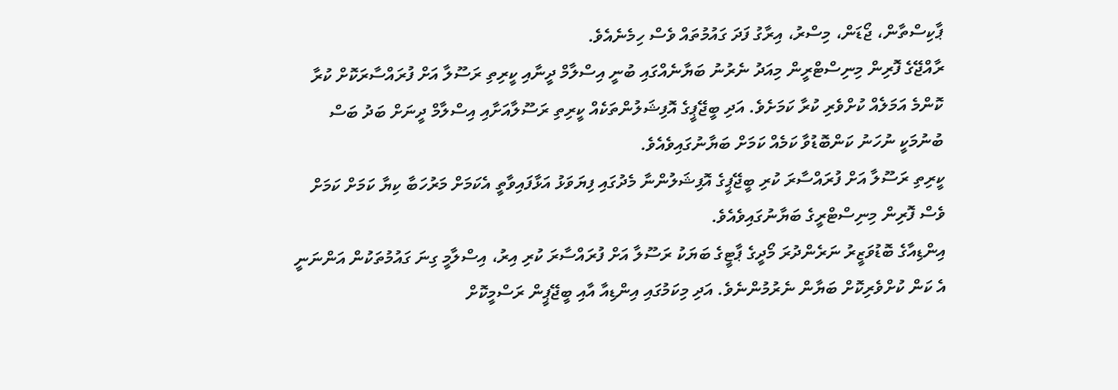ޕާކިސްތާން، ޖޯޑަން، މިސްރު، އިރާގު ފަދަ ގައުމުތައް ވެސް ހިމެނެއެވެ.
ރާއްޖޭގެ ފޮރިން މިނިސްޓްރީން މިއަދު ނެރުނު ބަޔާނެއްގައި ބުނީ އިސްލާމް ދީނާއި ކީރިތި ރަސޫލާ އަށް ފުރައްސާރަކޮށް ކުރާ ކޮންމެ އަމަލެއް ކުށްވެރި ކުރާ ކަމަށެވެ. އަދި ބީޖޭޕީގެ އޮފިޝަލުންތަކެއް ކީރިތި ރަސޫލާއަށާއި އިސްލާމް ދީނަށް ބަދު ބަސް ބުނުމަކީ ނުހަނު ކަންބޮޑުވާ ކަމެއް ކަމަށް ބަޔާނުގައިވެއެވެ.
ކީރިތި ރަސޫލާ އަށް ފުރައްސާރަ ކުރި ބީޖޭޕީގެ އޮފިޝަލުންނާ މެދުގައި ފިޔަވަޅު އަޅާފައިވާތީ އެކަމަށް މަރުހަބާ ކިޔާ ކަމަށް ކަމަށް ވެސް ފޮރިން މިނިސްޓްރީގެ ބަޔާނުގައިވެއެވެ.
އިންޑިއާގެ ބޮޑުވަޒީރު ނަރެންދުރަ މޯދީގެ ޕާޓީގެ ބަޔަކު ރަސޫލާ އަށް ފުރައްސާރަ ކުރި އިރު، އިސްލާމީ ގިނަ ގައުމުތަކުން އަންނަނީ އެ ކަން ކުށްވެރިކޮށް ބަޔާން ނެރުމުންނެވެ. އަދި މިކަމުގައި އިންޑިއާ އާއި ބީޖޭޕީން ރަސްމީކޮށް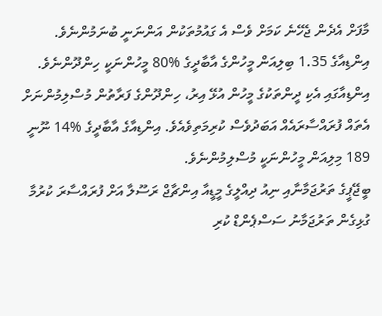މާފަށް އެދެން ޖެހޭނެ ކަމަށް ވެސް އެ ގައުމުތަކުން އަންނަނީ ބުނަމުންނެވެ.
އިންޑިއާގެ 1.35 ބިލިއަން މީހުންގެ އާބާދީގެ %80 މީހުންނަކީ ހިންދޫންނެވެ. އިންޑިއާގައި އެކި ދީންތަކުގެ މީހުން އުޅޭ އިރު، ހިންދޫންގެ ފަރާތުން މުސްލިމުންނަށް އެތައް ފުރައްސާރައެއް އަބަދުވެސް ކުރިމަތިވެއެވެ. އިންޑިއާގެ އާބާދީގެ %14 ނޫނީ 189 މިލިއަން މީހުންނަކީ މުސްލިމުންނެވެ.
ބީޖޭޕީގެ ތަރުޖަމާނާއި ނިއު ދިއްލީގެ މީޑީއާ އިންޗާޖް ރަސޫލާ އަށް ފުރައްސާރަ ކުރުމާ ގުޅިގެން ތަރުޖަމާނު ސަސްޕެންޑް ކުރި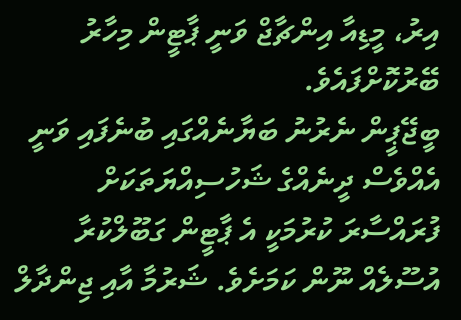އިރު، މީޑިއާ އިންޗާޖް ވަނީ ޕާޓީން މިހާރު ބޭރުކޮށްފައެވެ.
ބީޖޭޕީން ނެރުނު ބަޔާނެއްގައި ބުނެފައި ވަނީ އެއްވެސް ދީނެއްގެ ޝަހުސިއްޔަތަކަށް ފުރައްސާރަ ކުރުމަކީ އެ ޕާޓީން ގަބޫލްކުރާ އުސޫލެއް ނޫން ކަމަށެވެ. ޝަރުމާ އާއި ޖިންދާލް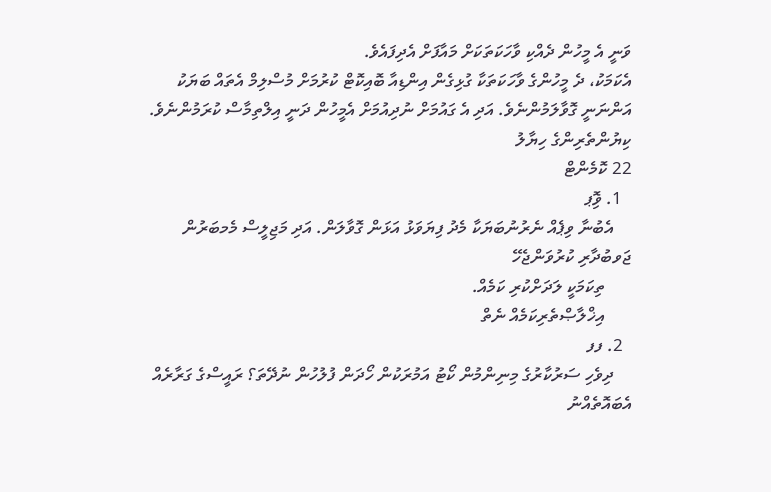ވަނީ އެ މީހުން ދެއްކި ވާހަކަތަކަށް މައާފަށް އެދިފައެވެ.
އެކަމަކު، ދެ މީހުންގެ ވާހަކަތަކާ ގުޅިގެން އިންޑިއާ ބޮއިކޮޓް ކުރުމަށް މުސްލިމް އެތައް ބަޔަކު އަންނަނީ ގޮވާލަމުންނެވެ. އަދި އެ ގައުމަށް ނުދިއުމަށް އެމީހުން ދަނީ އިލްތިމާސް ކުރަމުންނެވެ.
ކިޔުންތެރިންގެ ހިޔާލު
22 ކޮމެންޓް
  1. ވިޮޕ
    އެބުނާ ވިޕެއް ނެރުނުބަޔަކާ މެދު ފިޔަވަޅު އަޅަން ގޮވާލަން. އަދި މަޖިލީސް މެމބަރުން ޖަވބުދާރި ކުރުވަންޖެހޭ
      ތިކަމަކީ ލަދަށްކުރި ކަމެއް.
      އިޚްލާޞްތެރިކަމެއް ނެތް
  2. ފފ
    ދިވެހި ސަރުކާރުގެ މިނިންމުން ކޯޓު އަމުރަކުން ހޯދަން ފުލުހުން ނުދޭތަ؟ ރައީސްގެ ގަރާރެއް އެބައޮތެއްނު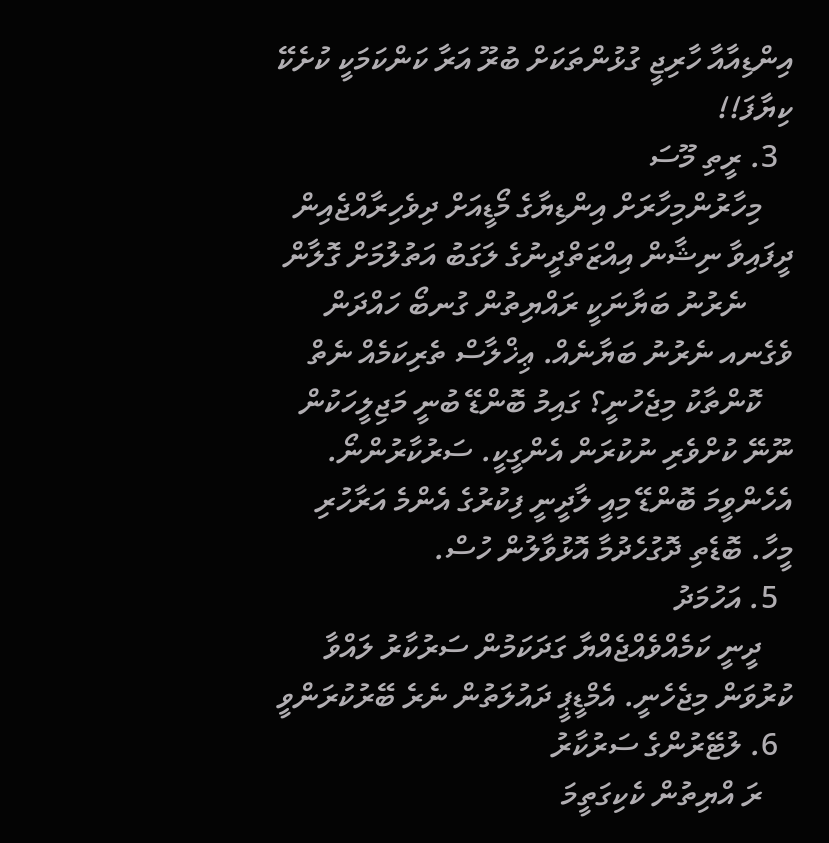އިންޑިއާއާ ހާރިޖީ ގުޅުންތަކަށް ބުރޫ އަރާ ކަންކަމަކީ ކުށެކޭ ކިޔާފަ!!
  3. ރީތި މޫސަ
    މިހާރުންމިހާރަށް އިންޑިޔާގެ މޯޑީއަށް ދިވެހިރާއްޖެއިން ދީފައިވާ ނިޝާން އިއްޒަތްދީނުގެ ލަގަބު އަތުލުމަށް ގޮލާން
      ނެރުނު ބަޔާނަކީ ރައްޔިތުން ގުނބޯ ހައްދަން ވެގެނއ ނެރުނު ބަޔާނެއް. ޢިޚްލާސް ތެރިކަމެއް ނެތް
    ކޮންތާކު މިޖެހުނީ؟ ގައިމު ބޮންޑޭ ބުނީ މަޖިލީހަކުން ނޫނޭ ކުށްވެރި ނުކުރަން އެންގީކީ. ސަރުކާރުންނޯ. އެހެންވީމަ ބޮންޑޭ މިއީ ލާދީނީ ފިކުރުގެ އެންމެ އަރާހުރި މީހާ. ބޮޑެތި ދޮގުހެދުމާ އޮޅުވާލުން ހުސް.
  5. އަހުމަދު
    ދީނީ ކަމެއްވެއްޖެއްޔާ ގަދަކަމުން ސަރުކާރު ލައްވާ ކުރުވަން މިޖެހެނީ. އެމްޑީޕީ ދައުލަތުން ނެރެ ބޭރުކުރަންވީ
  6. ލުޓޭރުންގެ ސަރުކާރު
    ރަ އްޔިތުން ކެކިގަތީމަ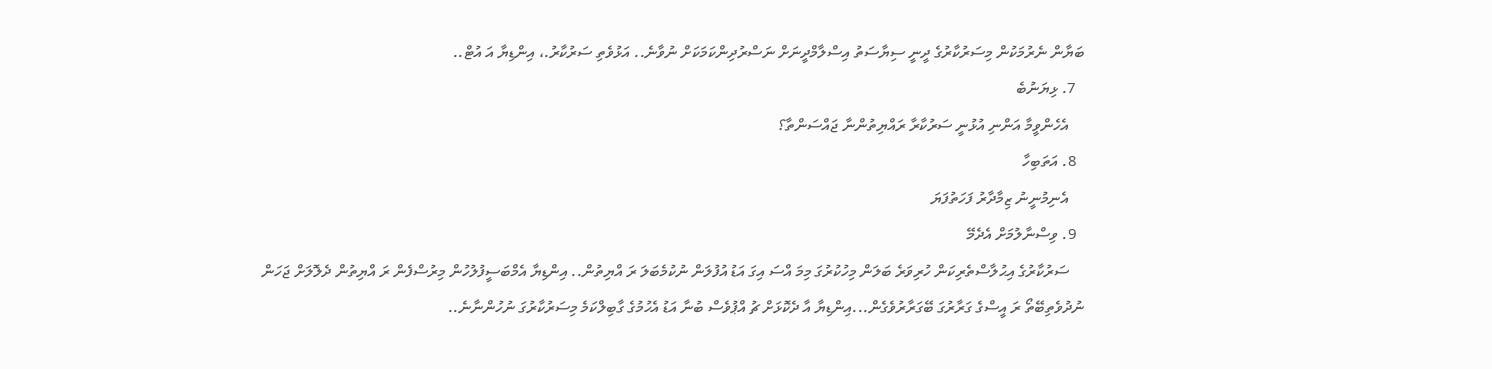ބަޔާން ނެރުމަކުން މިސަރުކާރުގެ ދީނީ ސިޔާސަތު އިސްލާމްދީނަށް ނަސްރުދިންކަމަކަށް ނުވާނެ.. އަޅުވެތި ސަރުކާރު.، އިންޑިޔާ އަ އުޓް..
  7. ޅިޔަނުބެ
    އެހެންވީމާ އަންނި އުޅުނީ ސަރުކާރާ ރައްޔިތުންނާ ޖައްސަންތާ؟
  8. އަތަބިހާ
    އެނިމުނީނު ޒިމާދާރު ފަހަތުފަޔަ
  9. ވިސްނާލުމަށް އެދެމޭ
    ސަރުކާރުގެ އިޙުލާސްތެރިކަން ހުރިވަރެ ބަލަން މިހުކުރުގަ މިމަ އްސަ އިގަ އަޑު އުފުލަން ނުކުމެބަލަ ރަ އްޔިތުން.. އިންޑިޔާ އެމްބަސީފުލުހުން މިރުސްފެން ރަ އްޔިތުން ދެލޮލަށް ޖަހަން ނުދުވެތިބޭތޯ ރަ އީސްގެ ގަރާރުގަ ބޭގަރާރުވެގެން...އިންޑިޔާ އާ ދެކޮޅަށް ޗު އްޕުވެސް ބުނާ އަޑު އެހުމުގެ ގާބިލްކަމެ މިސަރުކާރުގަ ނުހުންނާނެ..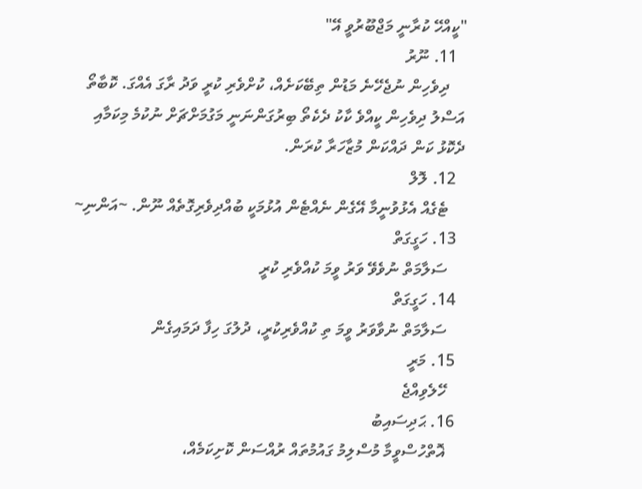"ކީއްހޭ ކުރާނީ މަޖްބޫރުވީ އޭ"
  11. ނޫރު
    ދިވެހިން ނުޖެހޭނެ މަޑުން ތިބޭކަށެއް، ކުށްވެރި ކުރީ ވަދު ރާގަ އެއްގަ. ކޮބާތޯ އަސްލު ދިވެހިން ކީއްވެ ކާކު ދެކެތޯ ބިރުގަންނަނީ މަގުމަށްޗަށް ނުކުމެ މިކަމާއި ދެކޮޅު ކަން ދައްކަން މުޒާހަރާ ކުރަން.
  12. ލޮލް
    ޓެގެއް އެޅުވުނީމާ އޭގެން ނެއްޓެން އުޅުމަކީ ބުއްދިވެރިގޮތެއް ނޫން. ~އަންނި~
  13. ހަގީގަތް
    ސަލާމަތް ނުވެވޭ ވަރު ވީމަ ކުއްވެރި ކުރީ
  14. ހަގީގަތް
    ސަލާމަތް ނުވާވަރު ވީމަ ތި ކުއްވެރިކުރީ، ދުލުގަ ހިފާ ދަމައިގެން
  15. މަރީ
    ހޭލެވިއްޖެ
  16. ޙަދިސައިބު
    ޣޮތްހުސްވީމާ މުސްލިމު ގައުމުތައް ރުއްސަން ކޮށިކަމެއް،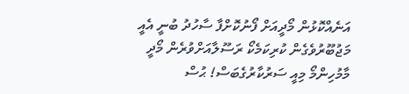އަނެއްކޮޅުން މޯދީއަށް ފޯނުކޮށްފާ ސާހުދު ބުނީ އެއީ މަޖުބޫރުވެގެން ކުރިކަމެކޯ ރަސޫލާއަށްވުރެން މޯދީ މާމުހިންމޯ މިއީ ސަރުކާރުގެބަސް! ޙުސް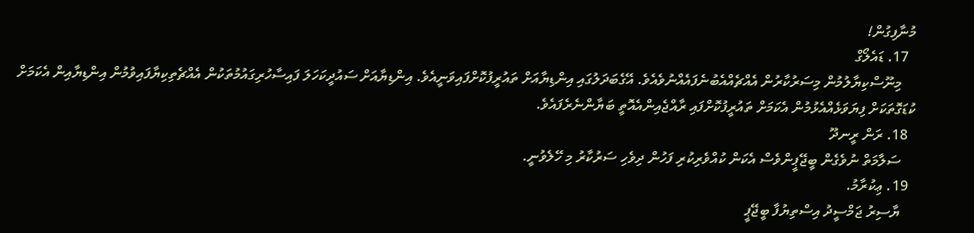މުނާފިގުން!
  17. ޑައެލޯގް
    މިނޫސްކިޔާލުމުން މިސަރުކާރުން އެއްޗެއްއެބުނެފައެއްނުވެއެވެ. އޭގެބަދަލުގައި އިންޑިޔާއަށް ތައުރީފުކޮށްފައިވަނީއެވެ. އިންޑިޔާއަށް ސައުދީކަހަލަ ފައިސާހުރިގައުމުތަކުން އެއްޗެތިކިޔާފައިވުމުން އިންޑިޔާއިން އެކަމަށް ކުޑަގޮތަކަށް ފިޔަވަޅެއްއެޅުމުން އެކަމަށް ތައުރީފުކޮށްފައި ރާއްޖެއިންއެއޮތީ ބަޔާންނެރެފައެވެ.
  18. ރަން ރީނދޫ
    ސަލާމަތް ނުވެގެން ބީޖޭޕީންވެސް އެކަން ކުއްވެރިކުރި ފަހުން ދިވެހި ސަރުކާރު މި ހޭލެވުނީ.
  19. ޢިކުރާމު.
    ޔާސިރު ޖަމްސީދު އިސްތިޔުފާ ބީޖޭޕީ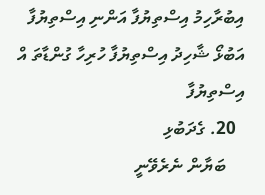އިބުރާހިމު އިސްތިޔުފާ އަންނި އިސްތިޔުފާ އަބުޅޯ ޝާހިދު އިސްތިޔުފާ ހުރިހާ ގުންޑާތަ އް އިސްތިޔުފާ
  20. ގެދަބުޅި
    ބަޔާން ނެރެވޭނީ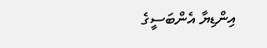އިންޑިޔާ އެންބަސީގެ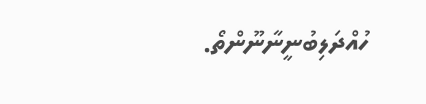ހުއްދަލިބުނީނާނޫންތޯ.